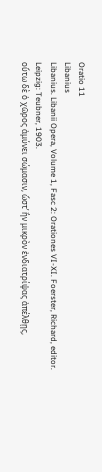Oratio 11
Libanius
Libanius. Libanii Opera, Volume 1, Fasc 2: Orationes VI-XI. Foerster, Richard, editor. Leipzig: Teubner, 1903.
οὕτω δὲ ὁ χῶρος ἀμύνει σώμασιν, ὥστ’ ἢν μικρὸν ἐνδιατρίψας ἀπέλθῃς,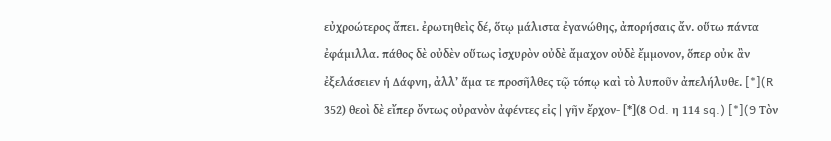εὐχροώτερος ἄπει. ἐρωτηθεὶς δέ, ὅτῳ μάλιστα ἐγανώθης, ἀπορήσαις ἄν. οὕτω πάντα ἐφάμιλλα. πάθος δὲ οὐδὲν οὕτως ἰσχυρὸν οὐδὲ ἄμαχον οὐδὲ ἔμμονον, ὅπερ οὐκ ἂν ἐξελάσειεν ἡ Δάφνη, ἀλλ’ ἅμα τε προσῆλθες τῷ τόπῳ καὶ τὸ λυποῦν ἀπελήλυθε. [*](R 352) θεοὶ δὲ εἴπερ ὄντως οὐρανὸν ἀφέντες εἰς | γῆν ἔρχον- [*](8 Od. η 114 sq.) [*](9 Τὸν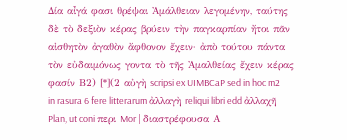Δία αἶγά φασι θρέψαι Ἀμάλθειαν λεγομένην, ταύτης δὲ τὸ δεξιὸν κέρας βρύειν τὴν παγκαρπίαν ἤτοι πᾶν αἰσθητὸν ἀγαθὸν ἄφθονον ἔχειν· ἀπὸ τούτου πάντα τὸν εὐδαιμόνως γοντα τὸ τῆς Ἀμαλθείας ἔχειν κέρας φασίν Β2) [*](2 αὐγὴ scripsi ex UIMBCaP sed in hoc m2 in rasura 6 fere litterarum ἀλλαγὴ reliqui libri edd ἀλλαχῆ Plan, ut coni περι Mor | διαστρέφουσα Α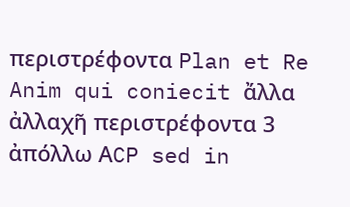περιστρέφοντα Plan et Re Anim qui coniecit ἄλλα ἀλλαχῆ περιστρέφοντα 3 ἀπόλλω ΑCP sed in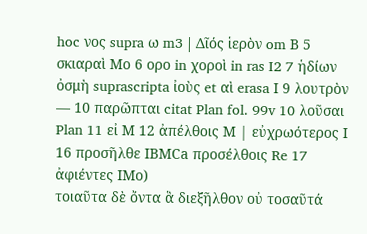hoc νος supra ω m3 | Δῖός ἱερὸν om Β 5 σκιαραὶ Μο 6 ορο in χοροὶ in ras I2 7 ἡδίων ὀσμὴ suprascripta ἰοὺς et αὶ erasa Ι 9 λουτρὸν — 10 παρῶπται citat Plan fol. 99v 10 λοῦσαι Plan 11 εἰ Μ 12 ἀπέλθοις Μ | εὐχρωότερος Ι 16 προσῆλθε ΙΒΜCa προσέλθοις Re 17 ἀφιέντες ΙΜο)
τοιαῦτα δὲ ὄντα ἃ διεξῆλθον οὐ τοσαῦτά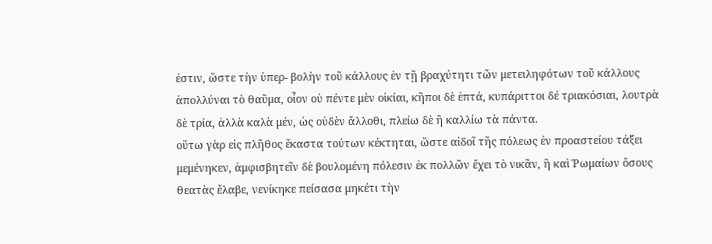ἐστιν, ὥστε τὴν ὑπερ- βολὴν τοῦ κάλλους ἐν τῇ βραχύτητι τῶν μετειληφότων τοῦ κάλλους ἀπολλύναι τὸ θαῦμα, οἶον οὐ πέντε μὲν οἰκίαι, κῆποι δὲ ἑπτά, κυπάριττοι δέ τριακόσιαι, λουτρὰ δὲ τρία, ἀλλὰ καλὰ μέν, ὡς οὐδὲν ἄλλοθι, πλείω δὲ ἢ καλλίω τὰ πάντα.
οὕτω γὰρ εἰς πλῆθος ἕκαστα τούτων κέκτηται, ὥστε αἰδοῖ τῆς πόλεως ἐν προαστείου τάξει μεμένηκεν, ἀμφισβητεῖν δὲ βουλομένη πόλεσιν ἐκ πολλῶν ἔχει τὸ νικᾶν, ἣ καὶ Ῥωμαίων ὅσους θεατὰς ἔλαβε, νενίκηκε πείσασα μηκέτι τὴν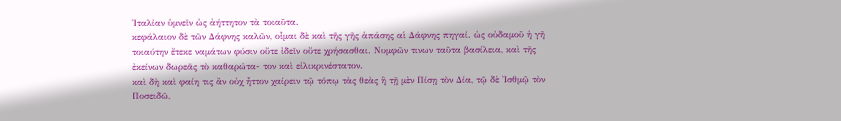Ἰταλίαν ὑμνεῖν ὡς ἀήττητον τὰ τοιαῦτα.
κεφάλαιον δὲ τῶν Δάφνης καλῶν, οἶμαι δὲ καὶ τῆς γῆς ἁπάσης αἱ Δάφνης πηγαί. ὡς οὐδαμοῦ ἡ γῆ τοιαύτην ἔτεκε ναμάτων φύσιν οὔτε ἰδεῖν οὔτε χρήσασθαι. Νυμφῶν τινων ταῦτα βασίλεια, καὶ τῆς ἐκείνων δωρεᾶς τὸ καθαρώτα- τον καὶ εἰλικρινέστατον.
καὶ δὴ καὶ φαίη τις ἂν οὐχ ἦττον χαίρειν τῷ τόπῳ τὰς θεὰς ἢ τῇ μὲν Πίσῃ τὸν Δία, τῷ δὲ Ἰσθμῷ τὸν Ποσειδῶ,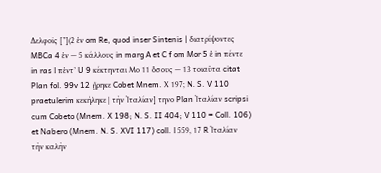Δελφοῖς [*](2 ἐν om Re, quod inser Sintenis | διατρίψοντες MBCa 4 ἐν — 5 κάλλους in marg A et C f om Mor 5 ἑ in πέντε in ras Ι πἐντ’ U 9 κέκτηνται Μο 11 ὅσους — 13 τοιαῦτα citat Plan fol. 99v 12 ᾕρηκε Cobet Mnem. Χ 197; Ν. S. V 110 praetulerim κεκήληκε | τὴν Ἰταλίαν] τηνο Plan Ἰταλίαν scripsi cum Cobeto (Mnem. X 198; Ν. S. II 404; V 110 = Coll. 106) et Nabero (Mnem. Ν. S. XVI 117) coll. Ι 559, 17 R Ἰταλίαν τὴν καλὴν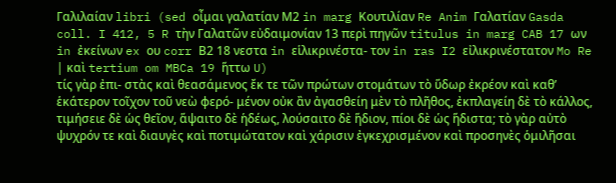Γαλιλαίαν libri (sed οἶμαι γαλατίαν Μ2 in marg Κουτιλίαν Re Anim Γαλατίαν Gasda coll. I 412, 5 R τὴν Γαλατῶν εὐδαιμονίαν 13 περὶ πηγῶν titulus in marg CAB 17 ων in ἐκείνων ex ου corr Β2 18 νεστα in εἱλικρινέστα- τον in ras I2 εἰλικρινέστατον Mo Re | καὶ tertium om MBCa 19 ἥττω U)
τίς γὰρ ἐπι- στὰς καὶ θεασάμενος ἔκ τε τῶν πρώτων στομάτων τὸ ὕδωρ ἐκρέον καὶ καθ’ ἑκάτερον τοῖχον τοῦ νεὼ φερό- μένον οὐκ ἂν ἀγασθείη μὲν τὸ πλῆθος, ἐκπλαγείη δὲ τὸ κάλλος, τιμήσειε δὲ ὡς θεῖον, ἅψαιτο δὲ ἡδέως, λούσαιτο δὲ ἥδιον, πίοι δὲ ὡς ἥδιστα; τὸ γὰρ αὐτὸ ψυχρόν τε καὶ διαυγὲς καὶ ποτιμώτατον καὶ χάρισιν ἐγκεχρισμένον καὶ προσηνὲς ὁμιλῆσαι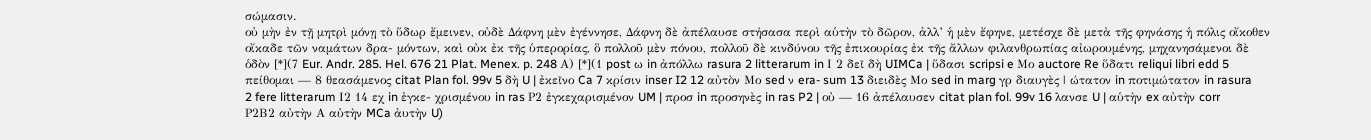σώμασιν.
οὐ μὴν ἐν τῇ μητρὶ μόνῃ τὸ ὕδωρ ἔμεινεν, οὐδὲ Δάφνη μὲν ἐγέννησε, Δάφνη δὲ ἀπέλαυσε στήσασα περὶ αὑτὴν τὸ δῶρον, ἀλλ’ ἡ μὲν ἔφηνε, μετέσχε δὲ μετὰ τῆς φηνάσης ἡ πόλις οἴκοθεν οἴκαδε τῶν ναμάτων δρα- μόντων, καὶ οὐκ ἐκ τῆς ὑπερορίας, ὃ πολλοῦ μὲν πόνου, πολλοῦ δὲ κινδύνου τῆς ἐπικουρίας ἐκ τῆς ἄλλων φιλανθρωπίας αἰωρουμένης, μηχανησάμενοι δὲ ὁδὸν [*](7 Eur. Andr. 285. Hel. 676 21 Plat. Menex. p. 248 Α) [*](1 post ω in ἀπόλλω rasura 2 litterarum in Ι 2 δεῖ δὴ UIMCa | ὕδασι scripsi e Μο auctore Re ὕδατι reliqui libri edd 5 πείθομαι — 8 θεασάμενος citat Plan fol. 99v 5 δὴ U | ἐκεῖνο Ca 7 κρίσιν inser I2 12 αὐτὸν Μο sed ν era- sum 13 διειδὲς Μο sed in marg γρ διαυγὲς | ώτατον in ποτιμώτατον in rasura 2 fere litterarum Ι2 14 εχ in ἐγκε- χρισμένου in ras Ρ2 ἐγκεχαρισμένον UM | προσ in προσηνὲς in ras P2 | οὐ — 16 ἀπέλαυσεν citat plan fol. 99v 16 λανσε U | αὑτὴν ex αὐτὴν corr Ρ2Β2 αὐτὴν Α αὐτὴν MCa ἀυτὴν U)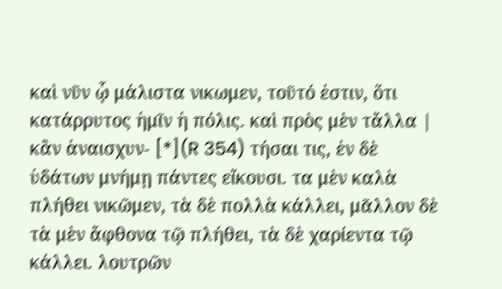καὶ νῦν ᾧ μάλιστα νικωμεν, τοῦτό ἐστιν, ὅτι κατάρρυτος ἡμῖν ἡ πόλις. καὶ πρὸς μὲν τἄλλα | κἂν ἀναισχυν- [*](R 354) τήσαι τις, ἐν δὲ ὑδάτων μνήμῃ πάντες εἴκουσι. τα μὲν καλὰ πλήθει νικῶμεν, τὰ δὲ πολλὰ κάλλει, μᾶλλον δὲ τὰ μὲν ἄφθονα τῷ πλήθει, τὰ δὲ χαρίεντα τῷ κάλλει. λουτρῶν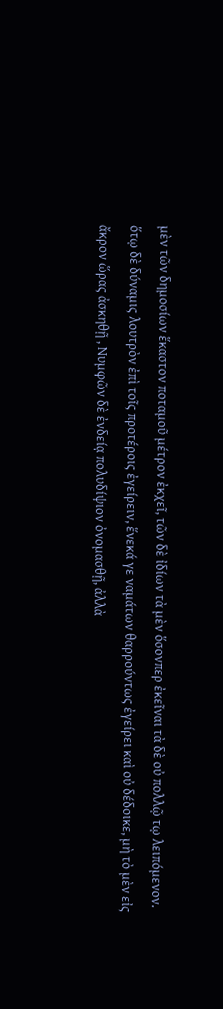μὲν τῶν δημοσίων ἕκαστον ποταμοῦ μέτρον ἐκχεῖ, τῶν δὲ ἰδίων τὰ μὲν ὅσονπερ ἐκεῖναι τὰ δὲ οὐ πολλῷ τῳ λειπόμενον.
ὅτῳ δὲ δύναμις λουτρὸν ἐπὶ τοῖς προτέροις ἐγείρειν, ἕνεκά γε ναμάτων θαρρούντως ἐγείρει καὶ οὐ δέδοικε, μὴ τὸ μὲν εἰς ἄκρον ὥρας ἀσκηθῇ , Νυμφῶν δὲ ἐνδείᾳ πολυδίψιον ὀνομασθῇ, ἀλλὰ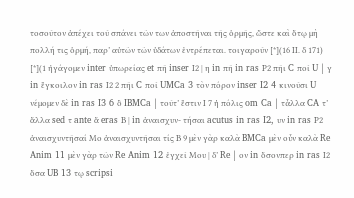τοσοῦτον ἀπέχει τοῦ σπάνει τῶν των ἀποστῆναι τῆς ὁρμῆς, ὥστε καὶ ὅτῳ μὴ πολλή τις ὁρμή, παρ’ αὐτῶν τῶν ὑδάτων ἐντρέπεται. τοιγαροῦν [*](16 ΙI. δ 171) [*](1 ἠγάγομεν inter ὑπωρείας et πῆ inser Ι2 | η in πῆ in ras Ρ2 πῆι C ποῖ U | γ in ἔγκοιλον in ras Ι2 2 πῆι C ποῖ UMCa 3 τὸν πόρον inser I2 4 κινοῦσι U νέμομεν δὲ in ras I3 6 ὃ IBMCa | τοῦτ’ ἔστιν Ι 7 ἡ πόλις om Ca | τἆλλα CA τ’ ἄλλα sed τ ante ἄ eras Β | in ἀναισχυν- τήσαι acutus in ras I2, υν in ras Ρ2 ἀναισχυντῆσαί Μο ἀναισχυντῆσαι τίς Β 9 μὲν γὰρ καλὰ BMCa μὲν οὖν καλὰ Re Anim 11 μὲν γὰρ τῶν Re Anim 12 ἐγχεῖ Μου | δ’ Re | ον in ὅσονπερ in ras Ι2 ὅσα UB 13 τῳ scripsi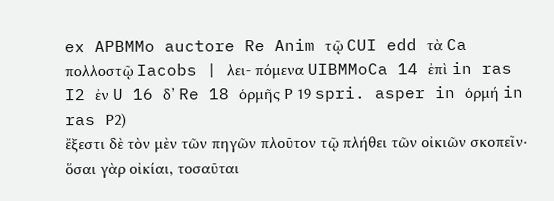ex APBMMo auctore Re Anim τῷ CUI edd τὰ Ca πολλοστῷ Iacobs | λει- πόμενα UIBMMoCa 14 ἐπὶ in ras I2 ἐν U 16 δ’ Re 18 ὁρμῆς Ρ 19 spri. asper in ὁρμή in ras Ρ2)
ἔξεστι δὲ τὸν μὲν τῶν πηγῶν πλοῦτον τῷ πλήθει τῶν οἰκιῶν σκοπεῖν· ὅσαι γὰρ οἰκίαι, τοσαῦται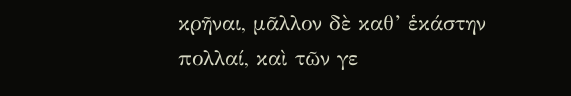κρῆναι, μᾶλλον δὲ καθ’ ἑκάστην πολλαί, καὶ τῶν γε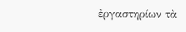ἐργαστηρίων τὰ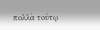πολλὰ τούτῳ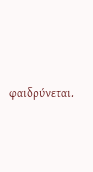φαιδρύνεται.